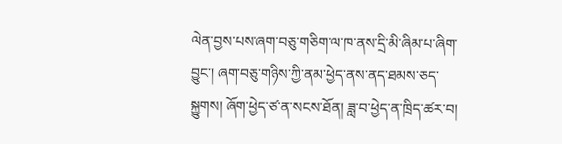ལེན་བྱས་པས་ཞག་བཅུ་གཅིག་ལ་ཁ་ནས་དྲི་མི་ཞིམ་པ་ཞིག་བྱུང་། ཞག་བཅུ་གཉིས་ཀྱི་ནམ་ཕྱེད་ནས་ནད་ཐམས་ཅད་སྐྱུགས། ཞོག་ཕྱེད་ཙ་ན་སངས་ཐོན། ཟླ་བ་ཕྱེད་ན་ཁྲིད་ཚར་བ།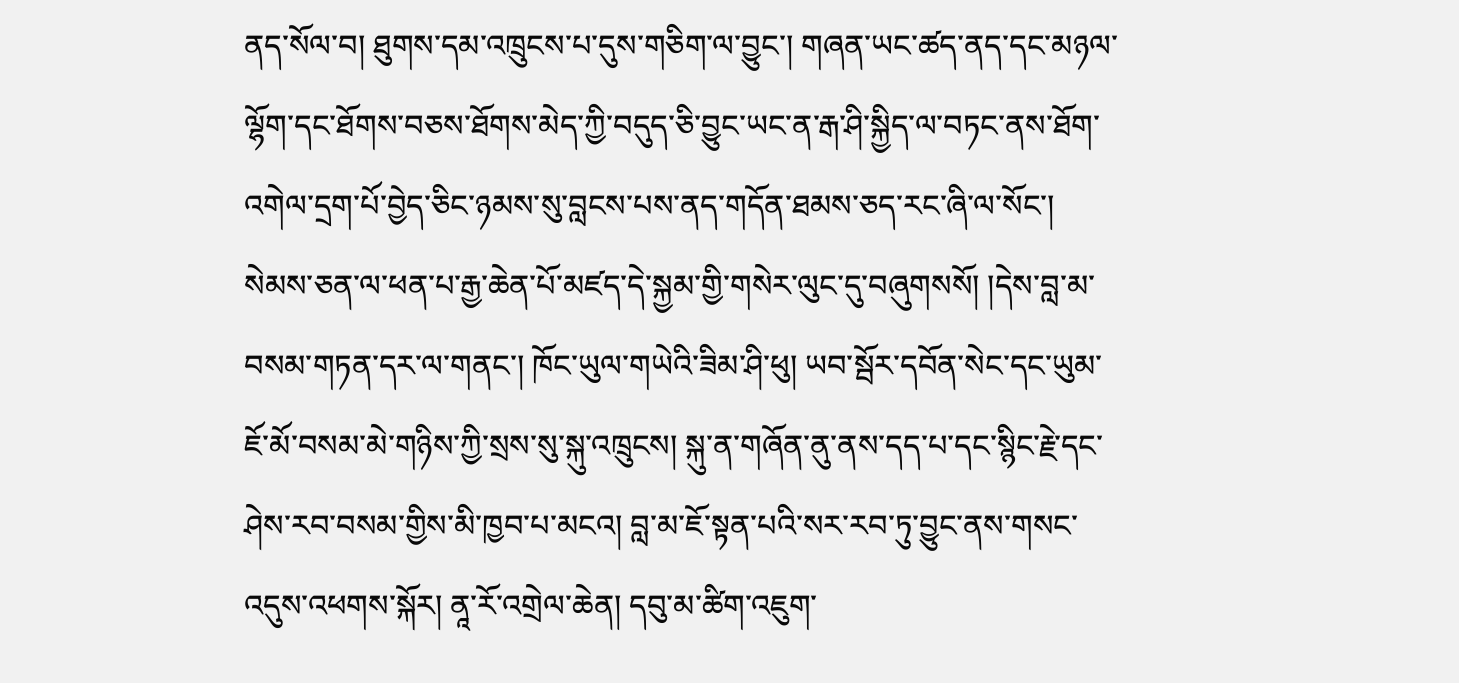ནད་སོལ་བ། ཐུགས་དམ་འཁྲུངས་པ་དུས་གཅིག་ལ་བྱུང་། གཞན་ཡང་ཚད་ནད་དང་མཉལ་ལྷོག་དང་ཐོགས་བཅས་ཐོགས་མེད་ཀྱི་བདུད་ཅི་བྱུང་ཡང་ན་རྒ་ཤི་སྐྱིད་ལ་བཏང་ནས་ཐོག་འགེལ་དྲག་པོ་བྱེད་ཅིང་ཉམས་སུ་བླངས་པས་ནད་གདོན་ཐམས་ཅད་རང་ཞི་ལ་སོང་། སེམས་ཅན་ལ་ཕན་པ་རྒྱ་ཆེན་པོ་མཛད་དེ་སྐྱམ་གྱི་གསེར་ལུང་དུ་བཞུགསསོ། །དེས་བླ་མ་བསམ་གཏན་དར་ལ་གནང་། ཁོང་ཡུལ་གཡེའི་ཟིམ་ཤི་ཕུ། ཡབ་སྦོར་དབོན་སེང་དང་ཡུམ་ཇོ་མོ་བསམ་མེ་གཉིས་ཀྱི་སྲས་སུ་སྐུ་འཁྲུངས། སྐུ་ན་གཞོན་ནུ་ནས་དད་པ་དང་སྙིང་རྗེ་དང་ཤེས་རབ་བསམ་གྱིས་མི་ཁྱབ་པ་མངའ། བླ་མ་ཇོ་སྟན་པའི་སར་རབ་ཏུ་བྱུང་ནས་གསང་འདུས་འཕགས་སྐོར། ནཱ་རོ་འགྲེལ་ཆེན། དབུ་མ་ཚིག་འཇུག་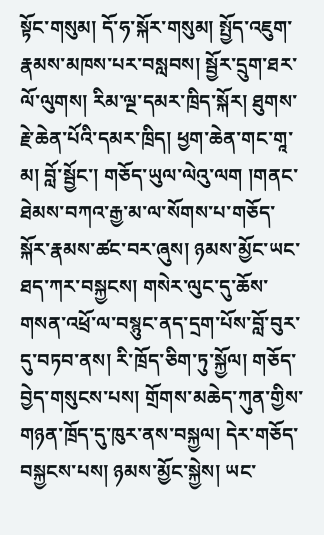སྟོང་གསུམ། དོ་ཧ་སྐོར་གསུམ། སྤྱོད་འཇུག་རྣམས་མཁས་པར་བསླབས། སྦྱོར་དྲུག་ཐར་ལོ་ལུགས། རིམ་ལྔ་དམར་ཁྲིད་སྐོར། ཐུགས་རྗེ་ཆེན་པོའི་དམར་ཁྲིད། ཕྱག་ཆེན་གང་གཱ་མ། བློ་སྦྱོང་། གཅོད་ཡུལ་ལེའུ་ལག །གནང་ཐེམས་བཀའ་རྒྱ་མ་ལ་སོགས་པ་གཅོད་སྐོར་རྣམས་ཚང་བར་ཞུས། ཉམས་མྱོང་ཡང་ཐད་ཀར་བསྐྱངས། གསེར་ལུང་དུ་ཆོས་གསན་འཕྲོ་ལ་བསྙུང་ནད་དྲག་པོས་བློ་བུར་དུ་བཏབ་ནས། རི་ཁྲོད་ཅིག་ཏུ་སྐྱོལ། གཅོད་བྱེད་གསུངས་པས། གྲོགས་མཆེད་ཀུན་གྱིས་གཉན་ཁྲོད་དུ་ཁུར་ནས་བསྐྱལ། དེར་གཅོད་བསྐྱངས་པས། ཉམས་མྱོང་སྐྱེས། ཡང་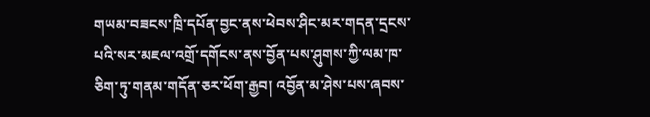གཡམ་བཟངས་ཁྲི་དཔོན་བྱང་ནས་ཕེབས་ཤིང་མར་གདན་དྲངས་པའི་སར་མཇལ་འགྲོ་དགོངས་ནས་བྱོན་པས་ཤུགས་ཀྱི་ལམ་ཁ་ཅིག་ཏུ་གནམ་གདོན་ཅར་ཕོག་རྒྱབ། འབྱོན་མ་ཤེས་པས་ཞབས་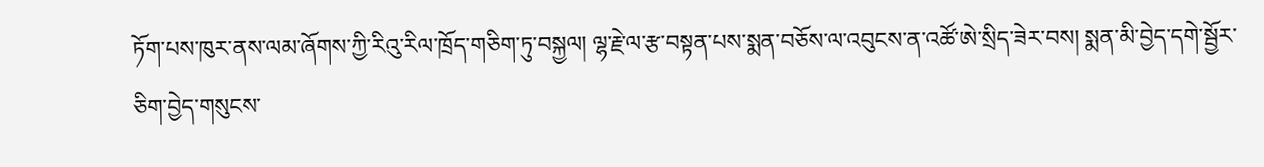ཏོག་པས་ཁུར་ནས་ལམ་ཞོགས་ཀྱི་རིའུ་རིལ་ཁྲོད་གཅིག་ཏུ་བསྐྱལ། ལྷ་རྗེ་ལ་རྩ་བསྟན་པས་སྨན་བཅོས་ལ་འབུངས་ན་འཚོ་ཨེ་སྲིད་ཟེར་བས། སྨན་མི་བྱེད་དགེ་སྦྱོར་ཅིག་བྱེད་གསུངས་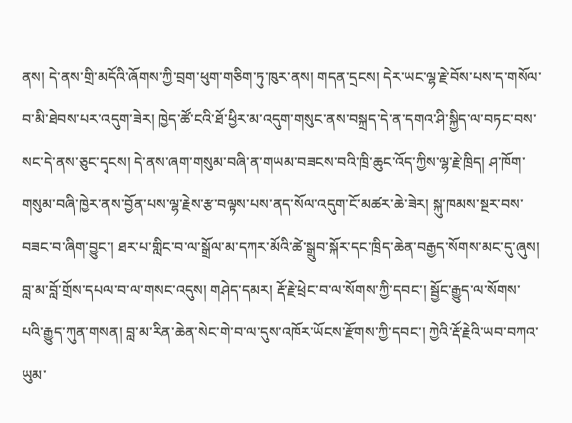ནས། དེ་ནས་གྲི་མདོའི་ཞོགས་ཀྱི་བྲག་ཕུག་གཅིག་ཏུ་ཁུར་ནས། གདན་དྲངས། དེར་ཡང་ལྷ་རྗེ་བོས་པས་ད་གསོལ་བ་མི་ཐེབས་པར་འདུག་ཟེར། ཁྱེད་ཚོ་ངའི་ཐོ་ཕྱིར་མ་འདུག་གསུང་ནས་བསྐྲད་དེ་ན་དགའ་ཤི་སྐྱིད་ལ་བཏང་བས་སང་དེ་ནས་ཅུང་དྭངས། དེ་ནས་ཞག་གསུམ་བཞི་ན་གཡམ་བཟངས་བའི་ཁྲི་ཆུང་འོད་ཀྱིས་ལྷ་རྗེ་ཁྲིད། ཤ་ཁོག་གསུམ་བཞི་ཁྱེར་ནས་བྱོན་པས་ལྷ་རྗེས་རྩ་བལྟས་པས་ནད་སོལ་འདུག་ངོ་མཚར་ཆེ་ཟེར། སྐུ་ཁམས་སྔར་བས་བཟང་བ་ཞིག་བྱུང་། ཐར་པ་གླིང་བ་ལ་སྒྲོལ་མ་དཀར་མོའི་ཚེ་སྒྲུབ་སྐོར་དང་ཁྲིད་ཆེན་བརྒྱད་སོགས་མང་དུ་ཞུས། བླ་མ་བློ་གྲོས་དཔལ་བ་ལ་གསང་འདུས། གཤེད་དམར། རྡོ་རྗེ་ཕྲེང་བ་ལ་སོགས་ཀྱི་དབང་། སྦྱོང་རྒྱུད་ལ་སོགས་པའི་རྒྱུད་ཀུན་གསན། བླ་མ་རིན་ཆེན་སེང་གེ་བ་ལ་དུས་འཁོར་ཡོངས་རྫོགས་ཀྱི་དབང་། ཀྱེའི་རྡོ་རྗེའི་ཡབ་བཀའ་ཡུམ་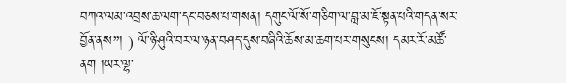བཀའ་ལམ་འབྲས་ཆ་ལག་དང་བཅས་པ་གསན། དགུང་ལོ་སོ་གཅིག་ལ་བླ་མ་ཇོ་སྟན་པའི་གདན་སར་བྱོན་ནས”། ) ལོ་ཉི་ཤུའི་བར་ལ་ཉན་བཤད་དུས་བཞིའི་ཆོས་མ་ཆག་པར་གསུངས། དམར་རོ་མཚོ་ནག །ཡར་ལྷ་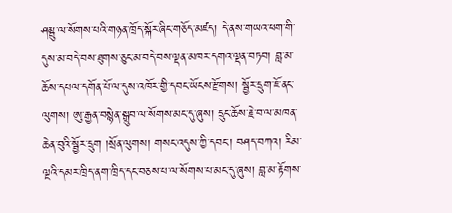ཤམྦུ་ལ་སོགས་པའི་གཉན་ཁྲོད་སྐོར་ཞིང་གཅོད་མཛད། དེ་ནས་གཡའ་ཕག་གི་དུས་མ་བདེ་བས་ཐུགས་ཅུང་མ་བདེ་བས་ལྡན་མཁར་དགའ་ལྡན་བཏབ། བླ་མ་ཆོས་དཔལ་དགོན་པོ་ལ་དུས་འཁོར་གྱི་དབང་ཡོངས་རྫོགས། སྦྱོར་དྲུག་ཇོ་ནང་ལུགས། ཨུ་རྒྱན་བསྙེན་སྒྲུབ་ལ་སོགས་མང་དུ་ཞུས། དྲུང་ཆོས་རྗེ་བ་ལ་མཁན་ཆེན་བུའི་སྦྱོར་དྲུག །སྲོན་ལུགས། གསང་འདུས་ཀྱི་དབང་། བཤད་བཀའ། རིམ་ལྔའི་དམར་ཁྲིད་ནག་ཁྲིད་དང་བཅས་པ་ལ་སོགས་པ་མང་དུ་ཞུས། བླ་མ་རྟོགས་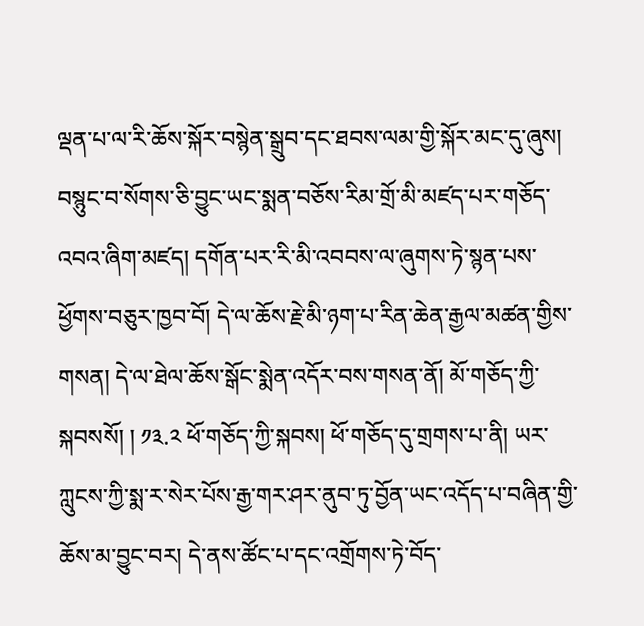ལྡན་པ་ལ་རི་ཆོས་སྐོར་བསྙེན་སྒྲུབ་དང་ཐབས་ལམ་གྱི་སྐོར་མང་དུ་ཞུས། བསྙུང་བ་སོགས་ཅི་བྱུང་ཡང་སྨན་བཅོས་རིམ་གྲོ་མི་མཛད་པར་གཅོད་འབའ་ཞིག་མཛད། དགོན་པར་རི་མི་འབབས་ལ་ཞུགས་ཏེ་སྙན་པས་ཕྱོགས་བཅུར་ཁྱབ་བོ། དེ་ལ་ཆོས་རྗེ་མི་ཉག་པ་རིན་ཆེན་རྒྱལ་མཚན་གྱིས་གསན། དེ་ལ་ཐེལ་ཆོས་སྒོང་སྨེན་འདོར་བས་གསན་ནོ། མོ་གཅོད་ཀྱི་སྐབསསོ། ། ༡༣.༢ ཕོ་གཅོད་ཀྱི་སྐབས། ཕོ་གཅོད་དུ་གྲགས་པ་ནི། ཡར་ཀླུངས་ཀྱི་སྨ་ར་སེར་པོས་རྒྱ་གར་ཤར་ནུབ་ཏུ་བྱོན་ཡང་འདོད་པ་བཞིན་གྱི་ཆོས་མ་བྱུང་བར། དེ་ནས་ཚོང་པ་དང་འགྲོགས་ཏེ་བོད་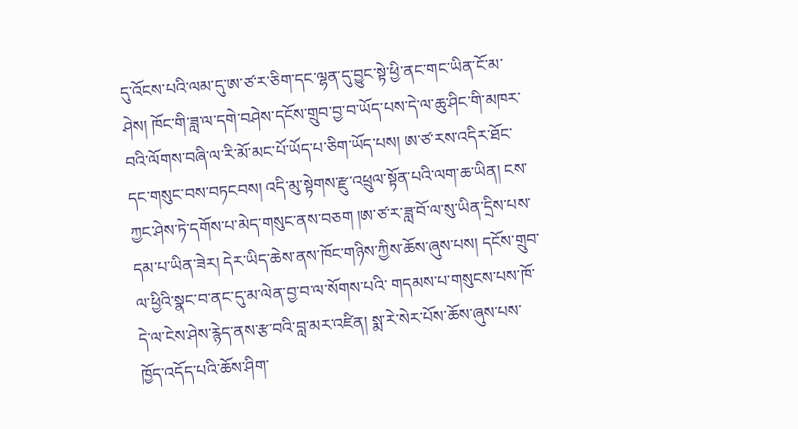དུ་འོངས་པའི་ལམ་དུ་ཨ་ཙ་ར་ཅིག་དང་ལྷན་དུ་བྱུང་སྟེ་ཕྱི་ནང་གང་ཡིན་ངོ་མ་ཤེས། ཁོང་གི་ཟླ་ལ་དགེ་བཤེས་དངོས་གྲུབ་བྱ་བ་ཡོད་པས་དེ་ལ་ཆུ་ཤིང་གི་མཁར་བའི་ལོགས་བཞི་ལ་རི་མོ་མང་པོ་ཡོད་པ་ཅིག་ཡོད་པས། ཨ་ཙ་རས་འདིར་ཐོང་དང་གསུང་བས་བཏངབས། འདི་མུ་སྟེགས་རྫུ་འཕྲུལ་སྟོན་པའི་ལག་ཆ་ཡིན། ངས་ཀྱང་ཤེས་ཏེ་དགོས་པ་མེད་གསུང་ནས་བཅག །ཨ་ཙ་ར་ཟླ་བོ་ལ་སུ་ཡིན་དྲིས་པས་དམ་པ་ཡིན་ཟེར། དེར་ཡིད་ཆེས་ནས་ཁོང་གཉིས་ཀྱིས་ཆོས་ཞུས་པས། དངོས་གྲུབ་ལ་ཕྱིའི་སྣང་བ་ནང་དུ་མ་ལེན་བྱ་བ་ལ་སོགས་པའི་ གདམས་པ་གསུངས་པས་ཁོ་དེ་ལ་ངེས་ཤེས་རྙེད་ནས་རྩ་བའི་བླ་མར་འཛིན། སྨ་རེ་སེར་པོས་ཆོས་ཞུས་པས་ཁྱོད་འདོད་པའི་ཆོས་ཤིག་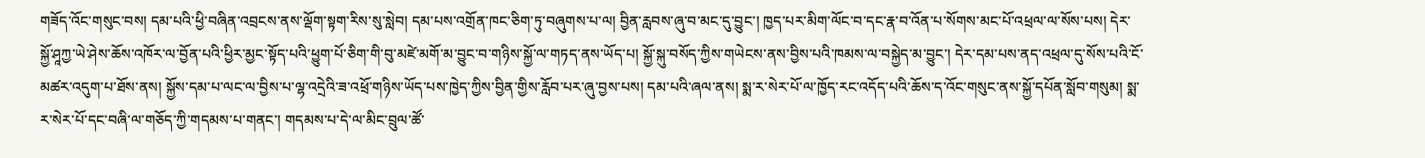གཟོད་འོང་གསུང་བས། དམ་པའི་ཕྱི་བཞིན་འབྲངས་ནས་ལྡོག་སྟག་རིས་སུ་སླེབ། དམ་པས་འགྲོན་ཁང་ཅིག་ཏུ་བཞུགས་པ་ལ། བྱིན་རླབས་ཞུ་བ་མང་དུ་བྱུང་། ཁྱད་པར་མིག་ལོང་བ་དང་རྣ་བ་འོན་པ་སོགས་མང་པོ་འཕྲལ་ལ་སོས་པས། དེར་སྐྱོ་ཤཱཀྱ་ཡེ་ཤེས་ཆོས་འཁོར་ལ་བྱོན་པའི་ཕྱིར་མྱང་སྟོད་པའི་ཕྱུག་པོ་ཅིག་གི་བུ་མཛེ་མགོ་མ་བྱུང་བ་གཉིས་སྐྱོ་ལ་གཏད་ནས་ཡོད་པ། སྐྱོ་སྐུ་བསོད་ཀྱིས་གཡེངས་ནས་བྱིས་པའི་ཁམས་ལ་བསྐྱེད་མ་བྱུང་། དེར་དམ་པས་ནད་འཕྲལ་དུ་སོས་པའི་ངོ་མཚར་འདུག་པ་ཐོས་ནས། སྐྱོས་དམ་པ་ལང་ལ་བྱིས་པ་ལྷ་འདྲེའི་ཟ་འཕྲོ་གཉིས་ཡོད་པས་ཁྱེད་ཀྱིས་བྱིན་གྱིས་རློབ་པར་ཞུ་བྱས་པས། དམ་པའི་ཞལ་ནས། སྨ་ར་སེར་པོ་ལ་ཁྱོད་རང་འདོད་པའི་ཆོས་ད་འོང་གསུང་ནས་སྐྱོ་དཔོན་སློབ་གསུམ། སྨ་ར་སེར་པོ་དང་བཞི་ལ་གཅོད་ཀྱི་གདམས་པ་གནང་། གདམས་པ་དེ་ལ་མིང་བྲུལ་ཚོ་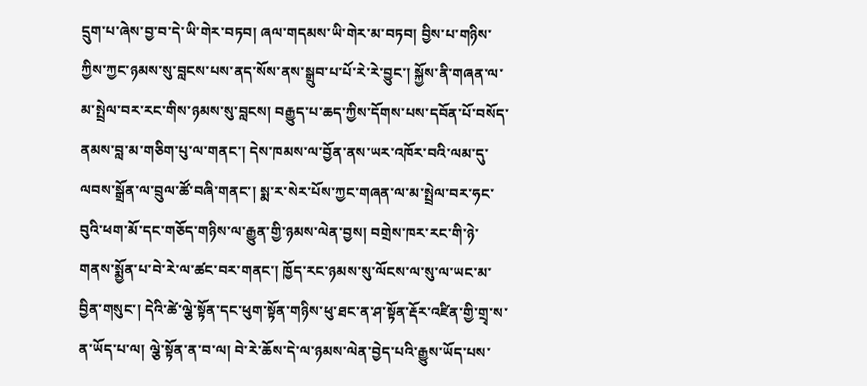དྲུག་པ་ཞེས་བྱ་བ་དེ་ཡི་གེར་བཏབ། ཞལ་གདམས་ཡི་གེར་མ་བཏབ། བྱིས་པ་གཉིས་ཀྱིས་ཀྱང་ཉམས་སུ་བླངས་པས་ནད་སོས་ནས་སྒྲུབ་པ་པོ་རེ་རེ་བྱུང་། སྐྱོས་ནི་གཞན་ལ་མ་སྤྲེལ་བར་རང་གིས་ཉམས་སུ་བླངས། བརྒྱུད་པ་ཆད་ཀྱིས་དོགས་པས་དབོན་པོ་བསོད་ནམས་བླ་མ་གཅིག་པུ་ལ་གནང་། དེས་ཁམས་ལ་བྱོན་ནས་ཡར་འཁོར་བའི་ལམ་དུ་ལབས་སྒྲོན་ལ་བྲུལ་ཚོ་བཞི་གནང་། སྨ་ར་སེར་པོས་ཀྱང་གཞན་ལ་མ་སྤྲེལ་བར་ཧང་བུའི་ཕག་མོ་དང་གཅོད་གཉིས་ལ་རྒྱུན་གྱི་ཉམས་ལེན་བྱས། བགྲེས་ཁར་རང་གི་ཉེ་གནས་སྨྱོན་པ་བེ་རེ་ལ་ཚང་བར་གནང་། ཁྱོད་རང་ཉམས་སུ་ལོངས་ལ་སུ་ལ་ཡང་མ་བྱིན་གསུང་། དེའི་ཚེ་ལྕེ་སྟོན་དང་ཕུག་སྟོན་གཉིས་ཕུ་ཐང་ན་ཤ་སྟོན་རྡོར་འཛིན་གྱི་གྲྭ་ས་ན་ཡོད་པ་ལ། ལྕེ་སྟོན་ན་བ་ལ། བེ་རེ་ཆོས་དེ་ལ་ཉམས་ལེན་བྱེད་པའི་རྒྱུས་ཡོད་པས་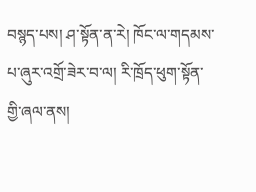བསྙད་པས། ཤ་སྟོན་ན་རེ། ཁོང་ལ་གདམས་པ་ཞུར་འགྲོ་ཟེར་བ་ལ། རི་ཁྲོད་ཕུག་སྟོན་གྱི་ཞལ་ནས།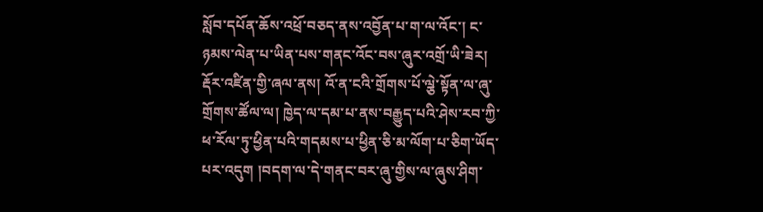སློབ་དཔོན་ཆོས་འཕྲོ་བཅད་ནས་འབྱོན་པ་ག་ལ་འོང་། ང་ཉམས་ལེན་པ་ཡིན་པས་གནང་འོང་བས་ཞུར་འགྲོ་ཡི་ཟེར། རྡོར་འཛིན་གྱི་ཞལ་ནས། འོ་ན་ངའི་གྲོགས་པོ་ལྕེ་སྟོན་ལ་ཞུ་གྲོགས་ཚོལ་ལ། ཁྱེད་ལ་དམ་པ་ནས་བརྒྱུད་པའི་ཤེས་རབ་ཀྱི་ཕ་རོལ་ཏུ་ཕྱིན་པའི་གདམས་པ་ཕྱིན་ཅི་མ་ལོག་པ་ཅིག་ཡོད་པར་འདུག །བདག་ལ་དེ་གནང་བར་ཞུ་གྱིས་ལ་ཞུས་ཤིག་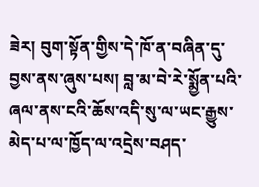ཟེར། བུག་སྟོན་གྱིས་དེ་ཁོ་ན་བཞིན་དུ་བྱས་ནས་ཞུས་པས། བླ་མ་བེ་རེ་སྨྱོན་པའི་ཞལ་ནས་ངའི་ཆོས་འདི་སུ་ལ་ཡང་རྒྱུས་མེད་པ་ལ་ཁྱོད་ལ་འདྲེས་བཤད་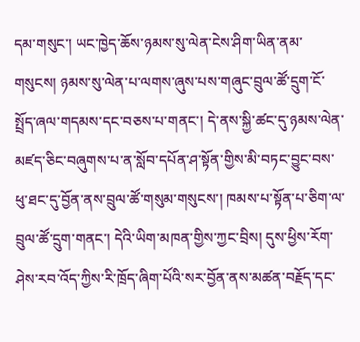དམ་གསུང་། ཡང་ཁྱེད་ཆོས་ཉམས་སུ་ལེན་ངེས་ཤིག་ཡིན་ནམ་གསུངས། ཉམས་སུ་ལེན་པ་ལགས་ཞུས་པས་གཞུང་བྲུལ་ཚོ་དྲུག་ངོ་སྤྲོད་ཞལ་གདམས་དང་བཅས་པ་གནང་། དེ་ནས་སྐྱི་ཚང་དུ་ཉམས་ལེན་མཛད་ཅིང་བཞུགས་པ་ན་སློབ་དཔོན་ཤ་སྟོན་གྱིས་མི་བཏང་བྱུང་བས་ཕུ་ཐང་དུ་བྱོན་ནས་བྲུལ་ཚོ་གསུམ་གསུངས་། ཁམས་པ་སྟོན་པ་ཅིག་ལ་བྲུལ་ཚོ་དྲུག་གནང་། དེའི་ཡིག་མཁན་གྱིས་ཀྱང་བྲིས། དུས་ཕྱིས་རོག་ཤེས་རབ་འོད་ཀྱིས་རི་ཁྲོད་ཞིག་པོའི་སར་བྱོན་ནས་མཚན་བརྗོད་དང་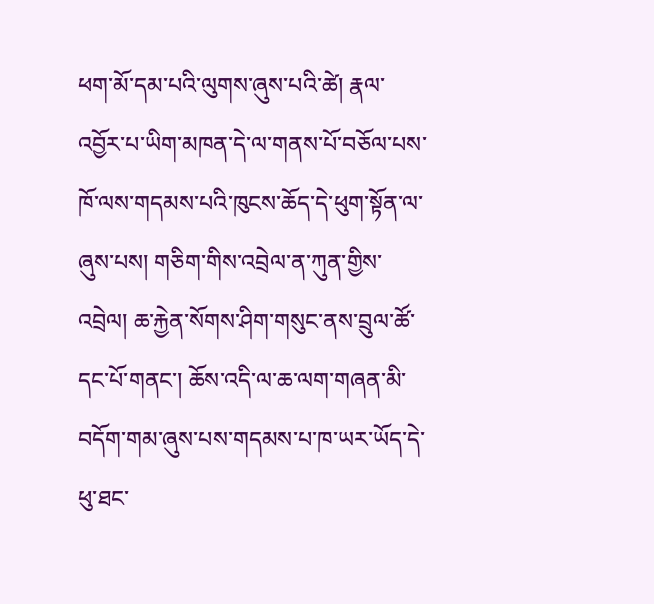ཕག་མོ་དམ་པའི་ལུགས་ཞུས་པའི་ཚེ། རྣལ་འབྱོར་པ་ཡིག་མཁན་དེ་ལ་གནས་པོ་བཅོལ་པས་ཁོ་ལས་གདམས་པའི་ཁུངས་ཆོད་དེ་ཕུག་སྟོན་ལ་ཞུས་པས། གཅིག་གིས་འབྲེལ་ན་ཀུན་གྱིས་འབྲེལ། ཆ་རྐྱེན་སོགས་ཤིག་གསུང་ནས་བྲུལ་ཚོ་དང་པོ་གནང་། ཆོས་འདི་ལ་ཆ་ལག་གཞན་མི་བདོག་གམ་ཞུས་པས་གདམས་པ་ཁ་ཡར་ཡོད་དེ་ཕུ་ཐང་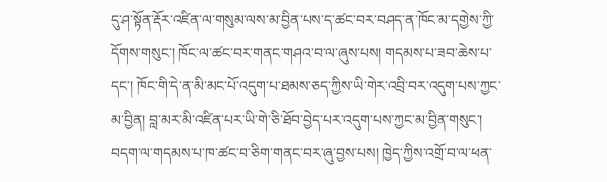དུ་ཤ་སྟོན་རྡོར་འཛིན་ལ་གསུམ་ལས་མ་བྱིན་པས་ད་ཚང་བར་བཤད་ན་ཁོང་མ་དགྱེས་ཀྱི་དོགས་གསུང་། ཁོང་ལ་ཚང་བར་གནང་གཤའ་བ་ལ་ཞུས་པས། གདམས་པ་ཟབ་ཆེས་པ་དང་། ཁོང་གི་དེ་ན་མི་མང་པོ་འདུག་པ་ཐམས་ཅད་ཀྱིས་ཡི་གེར་འབྲི་བར་འདུག་པས་ཀྱང་མ་བྱིན། བླ་མར་མི་འཛིན་པར་ཡི་གེ་ཅི་ཐོབ་བྱེད་པར་འདུག་པས་ཀྱང་མ་བྱིན་གསུང་། བདག་ལ་གདམས་པ་ཁ་ཚང་བ་ཅིག་གནང་བར་ཞུ་བྱས་པས། ཁྱེད་ཀྱིས་འགྲོ་བ་ལ་ཕན་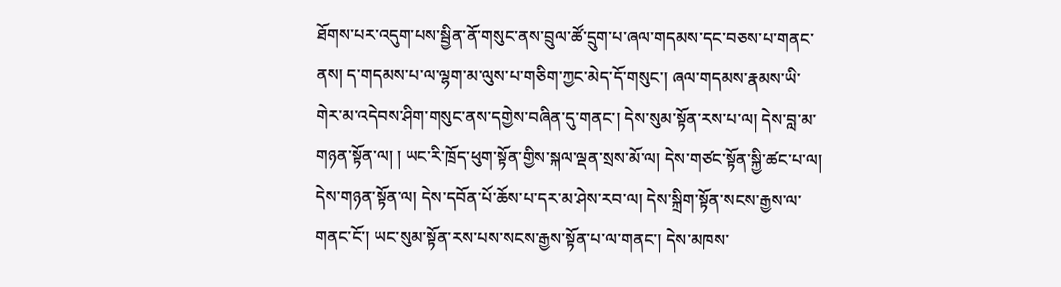ཐོགས་པར་འདུག་པས་སྦྱིན་ནོ་གསུང་ནས་བྲུལ་ཚོ་དྲུག་པ་ཞལ་གདམས་དང་བཅས་པ་གནང་ནས། ད་གདམས་པ་ལ་ལྷག་མ་ལུས་པ་གཅིག་ཀྱང་མེད་དོ་གསུང་། ཞལ་གདམས་རྣམས་ཡི་གེར་མ་འདེབས་ཤིག་གསུང་ནས་དགྱེས་བཞིན་དུ་གནང་། དེས་སུམ་སྟོན་རས་པ་ལ། དེས་བླ་མ་གཉན་སྟོན་ལ། ། ཡང་རི་ཁྲོད་ཕུག་སྟོན་གྱིས་སྐལ་ལྡན་སྲས་མོ་ལ། དེས་གཙང་སྟོན་སྐྱི་ཚང་པ་ལ། དེས་གཉན་སྟོན་ལ། དེས་དབོན་པོ་ཆོས་པ་དར་མ་ཤེས་རབ་ལ། དེས་སྐྲིག་སྟོན་སངས་རྒྱས་ལ་གནང་ངོ་། ཡང་སུམ་སྟོན་རས་པས་སངས་རྒྱས་སྟོན་པ་ལ་གནང་། དེས་མཁས་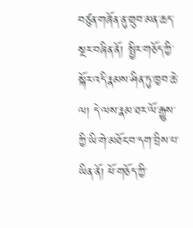བཙུན་གཞོན་ནུ་གྲུབ་མན་ཆད་སྔར་བཞིན་ནོ། སྤྱིར་གཅོད་ཀྱི་སྐོར་འདི་རྣམས་ཤིན་ཏུ་ཁྱབ་ཆེ་ལ། དེ་ལས་རྣམ་ཐར་ལོ་རྒྱུས་ཀྱི་ཡི་གེ་མཐོང་བ་དག་བྲིས་པ་ཡིན་ནོ། ཕོ་གཅོད་ཀྱི་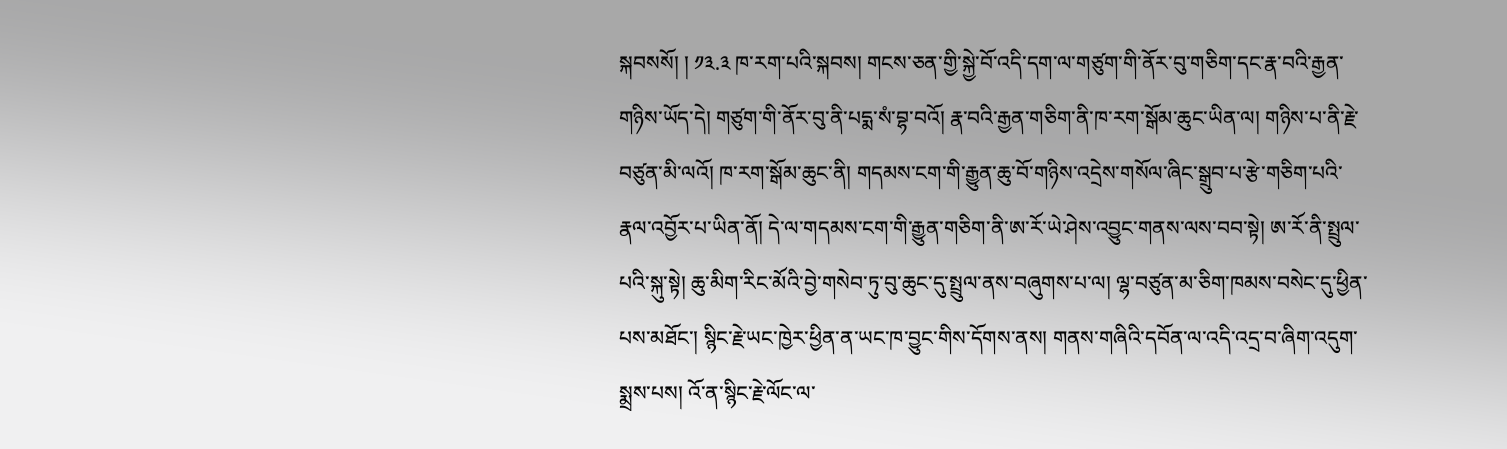སྐབསསོ། ། ༡༣.༣ ཁ་རག་པའི་སྐབས། གངས་ཅན་གྱི་སྐྱེ་བོ་འདི་དག་ལ་གཙུག་གི་ནོར་བུ་གཅིག་དང་རྣ་བའི་རྒྱན་གཉིས་ཡོད་དེ། གཙུག་གི་ནོར་བུ་ནི་པདྨ་སཾ་བྷ་བའོ། རྣ་བའི་རྒྱན་གཅིག་ནི་ཁ་རག་སྒོམ་ཆུང་ཡིན་ལ། གཉིས་པ་ནི་རྗེ་བཙུན་མི་ལའོ། ཁ་རག་སྒོམ་ཆུང་ནི། གདམས་ངག་གི་རྒྱུན་ཆུ་བོ་གཉིས་འདྲེས་གསོལ་ཞིང་སྒྲུབ་པ་རྩེ་གཅིག་པའི་རྣལ་འབྱོར་པ་ཡིན་ནོ། དེ་ལ་གདམས་ངག་གི་རྒྱུན་གཅིག་ནི་ཨ་རོ་ཡེ་ཤེས་འབྱུང་གནས་ལས་བབ་སྟེ། ཨ་རོ་ནི་སྤྲུལ་པའི་སྐུ་སྟེ། ཆུ་མིག་རིང་མོའི་བྱེ་གསེབ་ཏུ་བུ་ཆུང་དུ་སྤྲུལ་ནས་བཞུགས་པ་ལ། ལྷ་བཙུན་མ་ཅིག་ཁམས་བསེང་དུ་ཕྱིན་པས་མཐོང་། སྙིང་རྗེ་ཡང་ཁྱེར་ཕྱིན་ན་ཡང་ཁ་བྱུང་གིས་དོགས་ནས། གནས་གཞིའི་དབོན་ལ་འདི་འདྲ་བ་ཞིག་འདུག་སྨྲས་པས། འོ་ན་སྙིང་རྗེ་ལོང་ལ་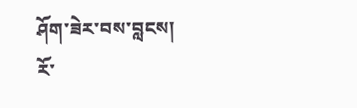ཤོག་ཟེར་བས་བླངས། རོ་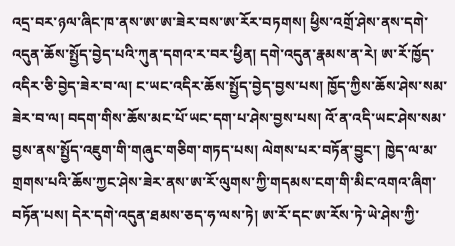འདྲ་བར་ཉལ་ཞིང་ཁ་ནས་ཨ་ཨ་ཟེར་བས་ཨ་རོར་བཏགས། ཕྱིས་འགྲོ་ཤེས་ནས་དགེ་འདུན་ཆོས་སྤྱོད་བྱེད་པའི་ཀུན་དགའ་ར་བར་ཕྱིན། དགེ་འདུན་རྣམས་ན་རེ། ཨ་རོ་ཁྱོད་འདིར་ཅི་བྱེད་ཟེར་བ་ལ། ང་ཡང་འདིར་ཆོས་སྤྱོད་བྱེད་བྱས་པས། ཁྱོད་ཀྱིས་ཆོས་ཤེས་སམ་ཟེར་བ་ལ། བདག་གིས་ཆོས་མང་པོ་ཡང་དག་པ་ཤེས་བྱས་པས། འོ་ན་འདི་ཡང་ཤེས་སམ་བྱས་ནས་སྤྱོད་འཇུག་གི་གཞུང་གཅིག་གཏད་པས། ལེགས་པར་བཏོན་བྱུང་། ཁྱེད་ལ་མ་གྲགས་པའི་ཆོས་ཀྱང་ཤེས་ཟེར་ནས་ཨ་རོ་ལུགས་ཀྱི་གདམས་ངག་གི་མིང་འགའ་ཞིག་བཏོན་པས། དེར་དགེ་འདུན་ཐམས་ཅད་ཧ་ལས་ཏེ། ཨ་རོ་དང་ཨ་རོས་ཏེ་ཡེ་ཤེས་ཀྱི་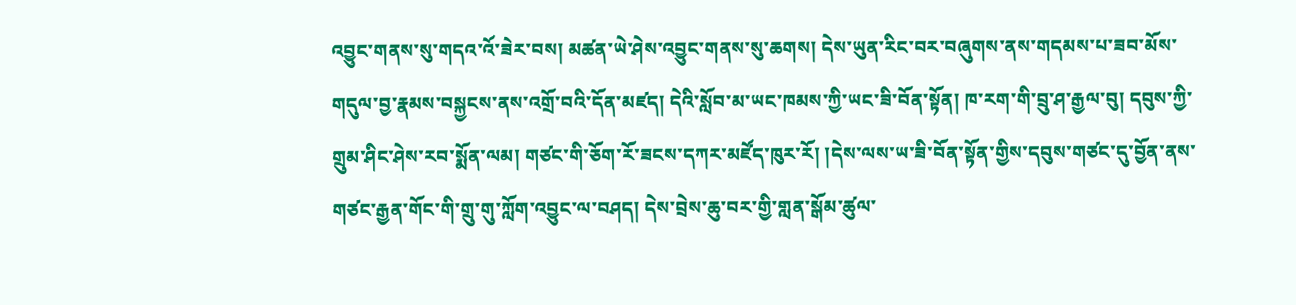འབྱུང་གནས་སུ་གདའ་འོ་ཟེར་བས། མཚན་ཡེ་ཤེས་འབྱུང་གནས་སུ་ཆགས། དེས་ཡུན་རིང་བར་བཞུགས་ནས་གདམས་པ་ཟབ་མོས་གདུལ་བྱ་རྣམས་བསྐྱངས་ནས་འགྲོ་བའི་དོན་མཛད། དེའི་སློབ་མ་ཡང་ཁམས་ཀྱི་ཡང་ཟི་བོན་སྟོན། ཁ་རག་གི་བྲུ་ཤ་རྒྱལ་བུ། དབུས་ཀྱི་གྲུམ་ཤིང་ཤེས་རབ་སྨོན་ལམ། གཙང་གི་ཅོག་རོ་ཟངས་དཀར་མཛོད་ཁུར་རོ། །དེས་ལས་ཡ་ཟི་བོན་སྟོན་གྱིས་དབུས་གཙང་དུ་བྱོན་ནས་གཙང་རྒྱན་གོང་གི་གྲུ་གུ་ཀློག་འབྱུང་ལ་བཤད། དེས་བྲེས་ཆུ་བར་གྱི་གླན་སྒོམ་ཚུལ་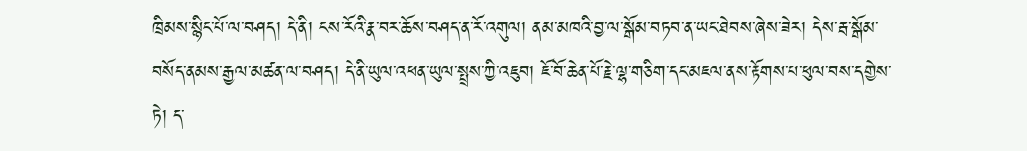ཁྲིམས་སྙིང་པོ་ལ་བཤད། དེ་ནི། ངས་རོའི་རྣ་བར་ཆོས་བཤད་ན་རོ་འགུལ། ནམ་མཁའི་བྱ་ལ་སྒོམ་བཏབ་ན་ཡང་ཐེབས་ཞེས་ཟེར། དེས་རྦ་སྒོམ་བསོད་ནམས་རྒྱལ་མཚན་ལ་བཤད། དེ་ནི་ཡུལ་འཕན་ཡུལ་སྤྲས་ཀྱི་འཇུབ། ཇོ་བོ་ཆེན་པོ་རྗེ་ལྷ་གཅིག་དང་མཇལ་ནས་རྟོགས་པ་ཕུལ་བས་དགྱེས་ཏེ། ད་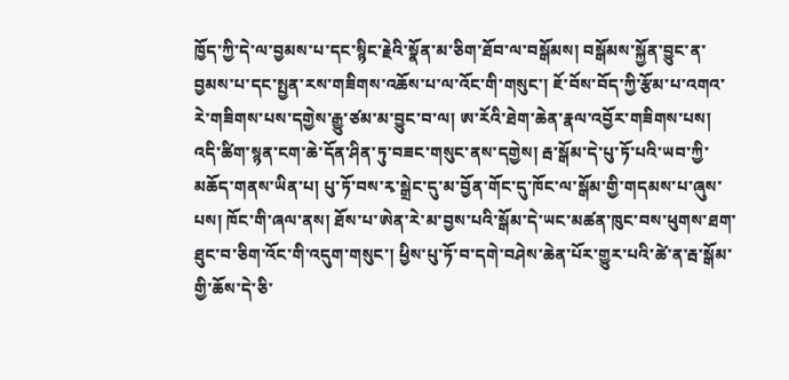ཁྱོད་ཀྱི་དེ་ལ་བྱམས་པ་དང་སྙིང་རྗེའི་སྣོན་མ་ཅིག་ཐོབ་ལ་བསྒོམས། བསྒོམས་སྐྱོན་བྱུང་ན་བྱམས་པ་དང་སྤྱན་རས་གཟིགས་འཆོས་པ་ལ་འོང་གི་གསུང་། ཇོ་བོས་བོད་ཀྱི་རྩོམ་པ་འགའ་རེ་གཟིགས་པས་དགྱེས་རྒྱུ་ཙམ་མ་བྱུང་བ་ལ། ཨ་རོའི་ཐེག་ཆེན་རྣལ་འབྱོར་གཟིགས་པས། འདི་ཚིག་སྙན་ངག་ཆེ་དོན་ཤིན་ཏུ་བཟང་གསུང་ནས་དགྱེས། རྦ་སྒོམ་དེ་པུ་ཏོ་པའི་ཡབ་ཀྱི་མཆོད་གནས་ཡིན་པ། པུ་ཏོ་བས་རྭ་སྒྲེང་དུ་མ་བྱོན་གོང་དུ་ཁོང་ལ་སྒོམ་གྱི་གདམས་པ་ཞུས་པས། ཁོང་གི་ཞལ་ནས། ཐོས་པ་ཨེན་རེ་མ་བྱས་པའི་སྒོམ་དེ་ཡང་མཚན་ཁུང་བས་ཕུགས་ཐག་ཐུང་བ་ཅིག་འོང་གི་འདུག་གསུང་། ཕྱིས་པུ་ཏོ་བ་དགེ་བཤེས་ཆེན་པོར་གྱུར་པའི་ཚེ་ན་རྦ་སྒོམ་གྱི་ཆོས་དེ་ཅི་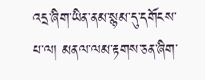འདྲ་ཞིག་ཡིན་ནམ་སྙམ་དུ་དགོངས་པ་ལ། མནལ་ལམ་རྟགས་ཅན་ཞིག་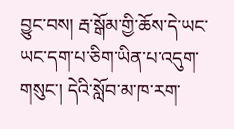བྱུང་བས། རྦ་སྒོམ་གྱི་ཆོས་དེ་ཡང་ཡང་དག་པ་ཅིག་ཡིན་པ་འདུག་གསུང་། དེའི་སློབ་མ་ཁ་རག་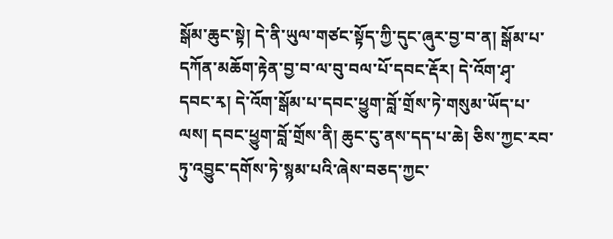སྒོམ་ཆུང་སྟེ། དེ་ནི་ཡུལ་གཙང་སྟོད་ཀྱི་དུང་ཞུར་བྱ་བ་ན། སྒོམ་པ་དཀོན་མཆོག་རྟེན་བྱ་བ་ལ་བུ་བལ་པོ་དབང་རྡོར། དེ་འོག་ཤྭ་དབང་རྭ། དེ་འོག་སྒོམ་པ་དབང་ཕྱུག་བློ་གྲོས་ཏེ་གསུམ་ཡོད་པ་ལས། དབང་ཕྱུག་བློ་གྲོས་ནི། ཆུང་ངུ་ནས་དད་པ་ཆེ། ཅིས་ཀྱང་རབ་ཏུ་འབྱུང་དགོས་ཏེ་སྙམ་པའི་ཞེས་བཅད་ཀྱང་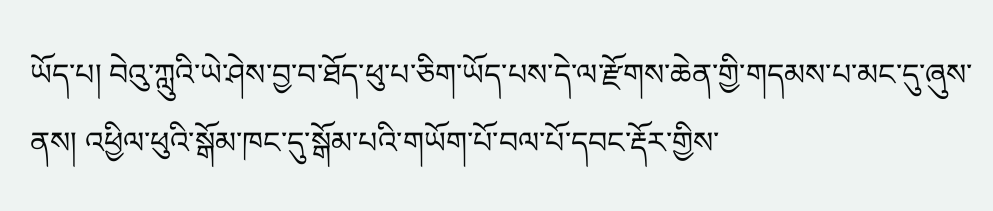ཡོད་པ། བེའུ་ཀླུའི་ཡེ་ཤེས་བྱ་བ་ཐོད་ཕུ་པ་ཅིག་ཡོད་པས་དེ་ལ་རྫོགས་ཆེན་གྱི་གདམས་པ་མང་དུ་ཞུས་ནས། འཕྱིལ་ཕུའི་སྒོམ་ཁང་དུ་སྒོམ་པའི་གཡོག་པོ་བལ་པོ་དབང་རྡོར་གྱིས་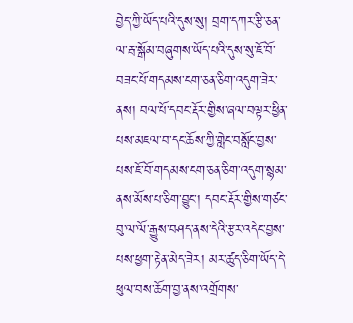བྱེད་ཀྱི་ཡོད་པའི་དུས་སུ། བྲག་དཀར་རྩི་ཅན་ལ་རྦ་སྒོམ་བཞུགས་ཡོད་པའི་དུས་སུ་ཇོ་བོ་བཟང་པོ་གདམས་ངག་ཅན་ཅིག་འདུག་ཟེར་ནས། བལ་པོ་དབང་རྡོར་གྱིས་ཞལ་བལྟར་ཕྱིན་པས་མཇལ་བ་དང་ཆོས་ཀྱི་གླེང་བསློང་བྱས་པས་ཇོ་བོ་གདམས་ངག་ཅན་ཅིག་འདུག་སྙམ་ནས་མོས་པ་ཅིག་བྱུང་། དབང་རྡོར་གྱིས་གཙང་བུ་ལ་ལོ་རྒྱུས་བཤད་ནས་དེའི་རྩར་འདེང་བྱས་པས་ཕྱག་རྟེན་མེད་ཟེར། མར་ཚུད་ཅིག་ཡོད་དེ་ཕུལ་བས་ཆོག་བྱ་ནས་འགྲོགས་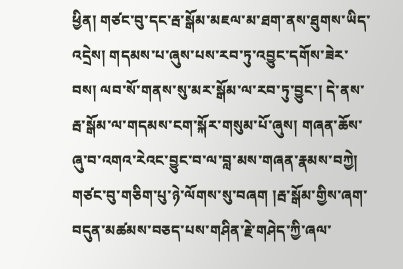ཕྱིན། གཙང་བུ་དང་རྦ་སྒོམ་མཇལ་མ་ཐག་ནས་ཐུགས་ཡིད་འདྲེས། གདམས་པ་ཞུས་པས་རབ་ཏུ་འབྱུང་དགོས་ཟེར་བས། ལབ་སོ་གནས་སུ་མར་སྒོམ་ལ་རབ་ཏུ་བྱུང་། དེ་ནས་རྦ་སྒོམ་ལ་གདམས་ངག་སྐོར་གསུམ་པོ་ཞུས། གཞན་ཆོས་ཞུ་བ་འགའ་རེའང་བྱུང་བ་ལ་བླ་མས་གཞན་རྣམས་བཀྱེ། གཙང་བུ་གཅིག་པུ་ཉེ་ལོགས་སུ་བཞག །རྦ་སྒོམ་གྱིས་ཞག་བདུན་མཚམས་བཅད་པས་གཤིན་རྗེ་གཤེད་ཀྱི་ཞལ་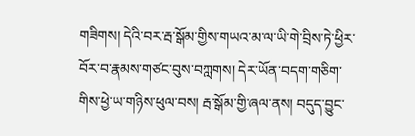གཟིགས། དེའི་བར་རྦ་སྒོམ་གྱིས་གཡའ་མ་ལ་ཡི་གེ་བྲིས་ཏེ་ཕྱིར་བོར་བ་རྣམས་གཙང་བུས་བཀླགས། དེར་ཡོན་བདག་གཅིག་གིས་ཕྱེ་ཡ་གཉིས་ཕུལ་བས། རྦ་སྒོམ་གྱི་ཞལ་ནས། བདུད་བྱུང་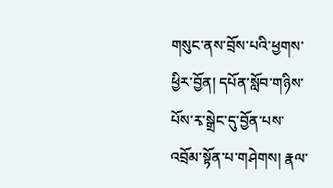གསུང་ནས་བྲོས་པའི་ཕྱགས་ཕྱིར་བྱོན། དཔོན་སློབ་གཉིས་པོས་རྭ་སྒྲེང་དུ་བྱོན་པས་འབྲོམ་སྟོན་པ་གཤེགས། རྣལ་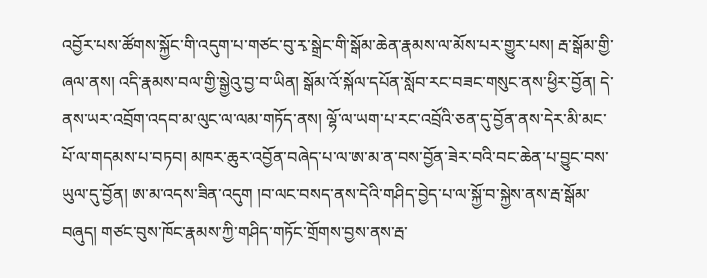འབྱོར་པས་ཚོགས་སྐྱོང་གི་འདུག་པ་གཙང་བུ་རྭ་སྒྲེང་གི་སྒོམ་ཆེན་རྣམས་ལ་མོས་པར་གྱུར་པས། རྦ་སྒོམ་གྱི་ཞལ་ནས། འདི་རྣམས་བལ་གྱི་སྒྱེའུ་བྱ་བ་ཡིན། སྒོམ་འོ་སྐོལ་དཔོན་སློབ་རང་བཟང་གསུང་ནས་ཕྱིར་བྱོན། དེ་ནས་ཡར་འབྲོག་འདབ་མ་ལུང་ལ་ལམ་གཏོད་ནས། ལྷོ་ལ་ཡག་པ་རང་འབྲོའི་ཅན་དུ་བྱོན་ནས་དེར་མི་མང་པོ་ལ་གདམས་པ་བཏབ། མཁར་ཆུར་འབྱོན་བཞེད་པ་ལ་ཨ་མ་ན་བས་བྱོན་ཟེར་བའི་བང་ཆེན་པ་བྱུང་བས་ཡུལ་དུ་བྱོན། ཨ་མ་འདས་ཟིན་འདུག །བ་ལང་བསད་ནས་དེའི་གཤིད་བྱེད་པ་ལ་སྐྱོ་བ་སྐྱེས་ནས་རྦ་སྒོམ་བཞུད། གཙང་བུས་ཁོང་རྣམས་ཀྱི་གཤིད་གཏོང་གྲོགས་བྱས་ནས་རྦ་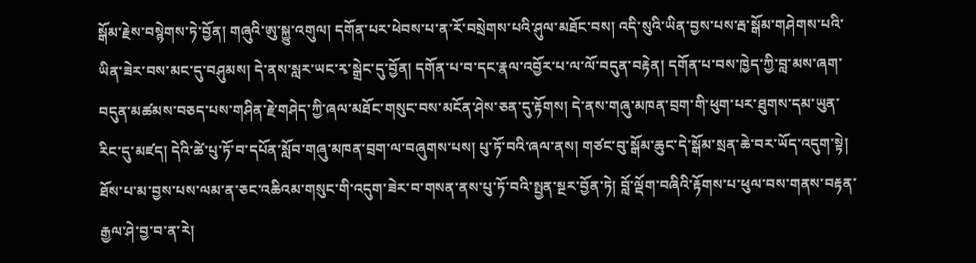སྒོམ་རྗེས་བསྙེགས་ཏེ་བྱོན། གཞུའི་ཨུ་སྐྱུ་འགུལ། དགོན་པར་ཕེབས་པ་ན་རོ་བསྲེགས་པའི་ཤུལ་མཐོང་བས། འདི་སུའི་ཡིན་བྱས་པས་རྦ་སྒོམ་གཤེགས་པའི་ཡིན་ཟེར་བས་མང་དུ་བཤུམས། དེ་ནས་སླར་ཡང་རྭ་སྒྲེང་དུ་བྱོན། དགོན་པ་བ་དང་རྣལ་འབྱོར་པ་ལ་ལོ་བདུན་བརྟེན། དགོན་པ་བས་ཁྱེད་ཀྱི་བླ་མས་ཞག་བདུན་མཚམས་བཅད་པས་གཤིན་རྗེ་གཤེད་ཀྱི་ཞལ་མཐོང་གསུང་བས་མངོན་ཤེས་ཅན་དུ་རྟོགས། དེ་ནས་གཞུ་མཁན་བྲག་གི་ཕུག་པར་ཐུགས་དམ་ཡུན་རིང་དུ་མཛད། དེའི་ཚེ་པུ་ཏོ་བ་དཔོན་སློབ་གཞུ་མཁན་བྲག་ལ་བཞུགས་པས། པུ་ཏོ་བའི་ཞལ་ནས། གཙང་བུ་སྒོམ་ཆུང་དེ་སྒོམ་སྲན་ཆེ་བར་ཡོད་འདུག་སྟེ། ཐོས་པ་མ་བྱས་པས་ལམ་ན་ཅང་འཆིའམ་གསུང་གི་འདུག་ཟེར་བ་གསན་ནས་པུ་ཏོ་བའི་སྤྱན་སྔར་བྱོན་ཏེ། བློ་ལྡོག་བཞིའི་རྟོགས་པ་ཕུལ་བས་གནས་བརྟན་རྒྱལ་ཤེ་བྱ་བ་ན་རེ།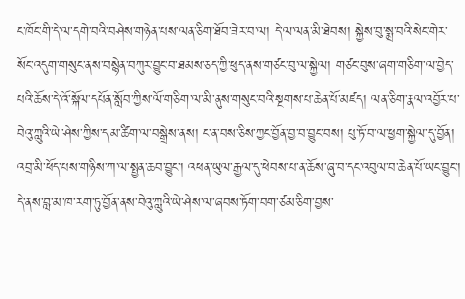ང་ཁོང་གི་དེ་ལ་དགེ་བའི་བཤེས་གཉེན་པས་ལན་ཅིག་ཐོབ་ཟེར་བ་ལ། དེ་ལ་ལན་མི་ཐེབས། སྐྱེས་བུ་སྨྲ་བའི་སེང་གེར་སོང་འདུག་གསུང་ནས་བསྙེན་བཀུར་བྱུང་བ་ཐམས་ཅད་ཀྱི་ཕུད་ནས་གཙང་བུ་ལ་སྐྱེལ། གཙང་བུས་ཞག་གཅིག་ལ་བྱེད་པའི་ཆོས་དེ་འོ་སྐོལ་དཔོན་སློབ་ཀྱིས་ལོ་གཅིག་ལ་མི་ནུས་གསུང་བའི་སྔགས་པ་ཆེན་པོ་མཛད། ལན་ཅིག་རྣལ་འབྱོར་པ་བེའུ་ཀླུའི་ཡེ་ཤེས་ཀྱིས་དམ་ཚིག་ལ་བསྒྲེས་ནས། ང་ན་བས་ཅིས་ཀྱང་བྱོན་བྱ་བ་བྱུང་བས། པུ་ཏོ་བ་ལ་ཕྱག་སྐྱེལ་དུ་བྱོན། འབྲ་མི་ཕོད་པས་གཉིས་ཀ་ལ་སྤྱན་ཆབ་བྱུང་། འཕན་ཡུལ་རྒྱལ་དུ་ཕེབས་པ་ན་ཆོས་ཞུ་བ་དང་འབུལ་བ་ཆེན་པོ་ཡང་བྱུང་། དེ་ནས་བླ་མ་ཁ་རག་ཏུ་བྱོན་ནས་བེའུ་ཀླུའི་ཡེ་ཤེས་ལ་ཞབས་ཏོག་བག་ཙམ་ཅིག་བྱས་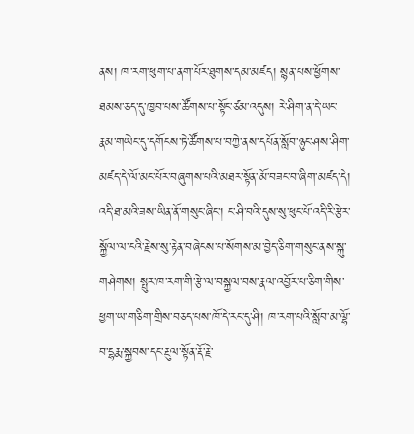ནས། ཁ་རག་ཕུག་པ་ནག་པོར་ཐུགས་དམ་མཛད། སྙན་པས་ཕྱོགས་ཐམས་ཅད་དུ་ཁྱབ་པས་ཚོགས་པ་སྟོང་ཙམ་འདུས། རེ་ཤིག་ན་དེ་ཡང་རྣམ་གཡེང་དུ་དགོངས་ཏེ་ཚོགས་པ་བཀྱེ་ནས་དཔོན་སློབ་ཉུང་ཤས་ཤིག་མཛད་དེ་ལོ་མང་པོར་བཞུགས་པའི་མཐར་སྟོན་མོ་བཟང་བ་ཞིག་མཛད་དེ། འདི་ཐ་མའི་ཟས་ཡིན་ནོ་གསུང་ཞིང་། ང་ཤི་བའི་དུས་སུ་ཕུང་པོ་འདི་རི་རྩེར་སྐྱོལ་ལ་ངའི་རྗེས་སུ་རྟེན་བཞེངས་པ་སོགས་མ་བྱེད་ཅིག་གསུང་ནས་སྐུ་གཤེགས། སྤུར་ཁ་རག་གི་རྩེ་ལ་བསྐྱལ་བས་རྣལ་འབྱོར་པ་ཅིག་གིས་ཕྱག་ཡ་གཅིག་གྲིས་བཅད་པས་ཁོ་དེ་རང་དུ་ཤི། ཁ་རག་པའི་སློབ་མ་ལྷོ་བ་དྷརྨ་སྐྱབས་དང་རྔུལ་སྟོན་རྡོ་རྗེ་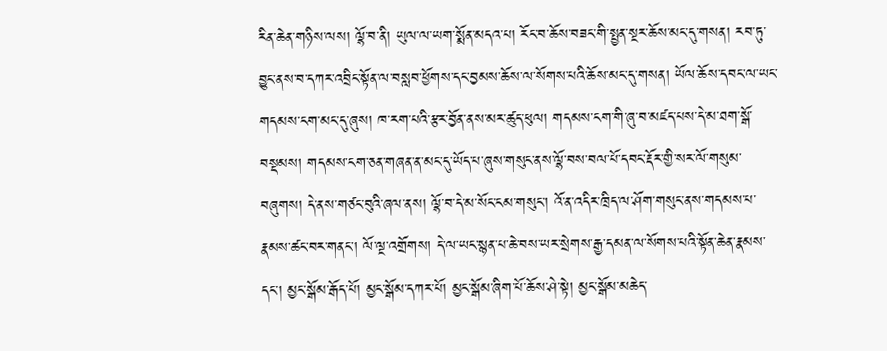རིན་ཆེན་གཉིས་ལས། ལྷོ་བ་ནི། ཡུལ་ལ་ཡག་སྨོན་མདའ་པ། རོང་བ་ཆོས་བཟང་གི་སྤྱན་སྔར་ཆོས་མང་དུ་གསན། རབ་ཏུ་བྱུང་ནས་བ་དཀར་འབྲིང་སྟོན་ལ་བསླབ་ཕྱོགས་དང་བྱམས་ཆོས་ལ་སོགས་པའི་ཆོས་མང་དུ་གསན། ཡོལ་ཆོས་དབང་ལ་ཡང་གདམས་ངག་མང་དུ་ཞུས། ཁ་རག་པའི་རྩར་བྱོན་ནས་མར་ཚུད་ཕུལ། གདམས་ངག་གི་ཞུ་བ་མཛད་པས་དེ་མ་ཐག་སྒོ་བསྡམས། གདམས་ངག་ཅན་གཞན་ན་མང་དུ་ཡོད་པ་ཞུས་གསུང་ནས་ལྷོ་བས་བལ་པོ་དབང་རྡོར་གྱི་སར་ལོ་གསུམ་བཞུགས། དེ་ནས་གཙང་བུའི་ཞལ་ནས། ལྷོ་བ་དེ་མ་སོང་ངམ་གསུང་། འོ་ན་འདིར་ཁྲིད་ལ་ཤོག་གསུང་ནས་གདམས་པ་རྣམས་ཚང་བར་གནང་། ལོ་ལྔ་འགྲོགས། དེ་ལ་ཡང་སྙན་པ་ཆེ་བས་ཡར་སྲེགས་རྒྱ་དམན་ལ་སོགས་པའི་སྟོན་ཆེན་རྣམས་དང་། མྱང་སྒོམ་རྒོད་པོ། མྱང་སྒོམ་དཀར་པོ། མྱང་སྒོམ་ཞིག་པོ་ཆོས་ཤེ་སྟེ། མྱང་སྒོམ་མཆེད་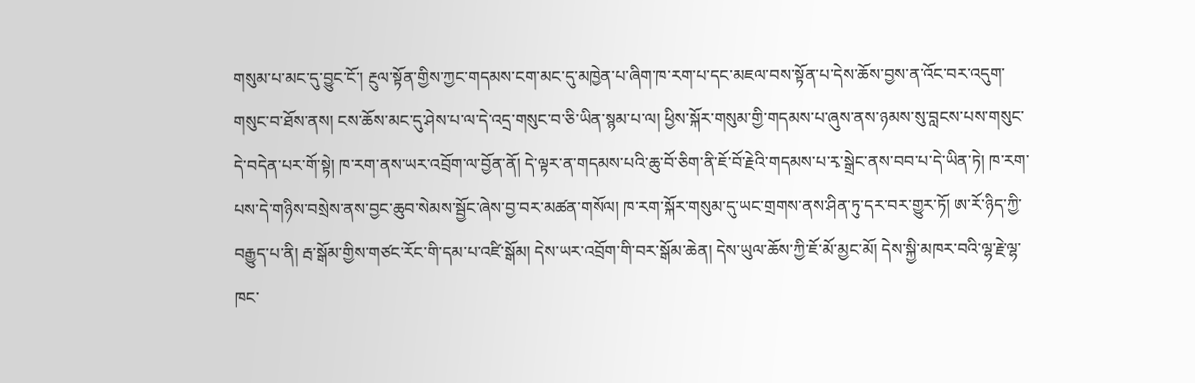གསུམ་པ་མང་དུ་བྱུང་ངོ་། རྔུལ་སྟོན་གྱིས་ཀྱང་གདམས་ངག་མང་དུ་མཁྱེན་པ་ཞིག་ཁ་རག་པ་དང་མཇལ་བས་སྟོན་པ་དེས་ཆོས་བྱས་ན་འོང་བར་འདུག་གསུང་བ་ཐོས་ནས། ངས་ཆོས་མང་དུ་ཤེས་པ་ལ་དེ་འདྲ་གསུང་བ་ཅི་ཡིན་སྙམ་པ་ལ། ཕྱིས་སྐོར་གསུམ་གྱི་གདམས་པ་ཞུས་ནས་ཉམས་སུ་བླངས་པས་གསུང་དེ་བདེན་པར་གོ་སྟེ། ཁ་རག་ནས་ཡར་འབྲོག་ལ་བྱོན་ནོ། དེ་ལྟར་ན་གདམས་པའི་ཆུ་བོ་ཅིག་ནི་ཇོ་བོ་རྗེའི་གདམས་པ་རྭ་སྒྲེང་ནས་བབ་པ་དེ་ཡིན་ཏེ། ཁ་རག་པས་དེ་གཉིས་བསྲེས་ནས་བྱང་ཆུབ་སེམས་སྦྱོང་ཞེས་བྱ་བར་མཚན་གསོལ། ཁ་རག་སྐོར་གསུམ་དུ་ཡང་གྲགས་ནས་ཤིན་ཏུ་དར་བར་གྱུར་ཏོ། ཨ་རོ་ཉིད་ཀྱི་བརྒྱུད་པ་ནི། རྦ་སྒོམ་གྱིས་གཙང་རོང་གི་དམ་པ་འཛི་སྒོམ། དེས་ཡར་འབྲོག་གི་བར་སྒོམ་ཆེན། དེས་ཡུལ་ཆོས་ཀྱི་ཇོ་མོ་མྱང་མོ། དེས་སྐྱི་མཁར་བའི་ལྷ་རྗེ་ལྷ་ཁང་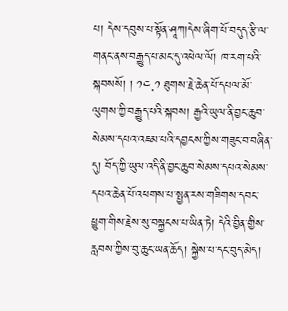པ། དེས་དབུས་པ་སྟོན་ཤཱཀ།དེས་ཞིག་པོ་བདུད་རྩི་ལ་གནང་ནས་བརྒྱུད་པ་མང་དུ་འཕེལ་ལོ། ཁ་རག་པའི་སྐབསསོ། ། ༡༤.༡ ཐུགས་རྗེ་ཆེན་པོ་དཔལ་མོ་ལུགས་ཀྱི་བརྒྱུད་པའི་སྐབས། རྒྱའི་ཡུལ་ནི་བྱང་ཆུབ་སེམས་དཔའ་འཇམ་པའི་དབྱངས་ཀྱིས་གཟུང་བ་བཞིན་དུ། བོད་ཀྱི་ཡུལ་འདི་ནི་བྱང་ཆུབ་སེམས་དཔའ་སེམས་དཔའ་ཆེན་པོ་འཕགས་པ་སྤྱན་རས་གཟིགས་དབང་ཕྱུག་གིས་རྗེས་སུ་བསྐྱངས་པ་ཡིན་ཏེ། དེའི་བྱིན་གྱིས་རླབས་ཀྱིས་བུ་ཆུང་ཡན་ཆོད། སྐྱེས་པ་དང་བུད་མེད།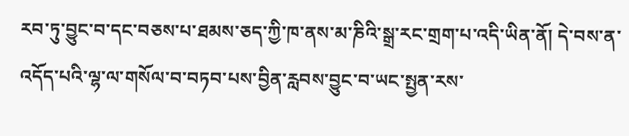རབ་ཏུ་བྱུང་བ་དང་བཅས་པ་ཐམས་ཅད་ཀྱི་ཁ་ནས་མ་ཎིའི་སྒྲ་རང་གྲག་པ་འདི་ཡིན་ནོ། དེ་བས་ན་འདོད་པའི་ལྷ་ལ་གསོལ་བ་བཏབ་པས་བྱིན་རླབས་བྱུང་བ་ཡང་སྤྱན་རས་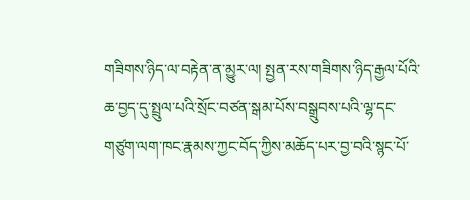གཟིགས་ཉིད་ལ་བརྟེན་ན་མྱུར་ལ། སྤྱན་རས་གཟིགས་ཉིད་རྒྱལ་པོའི་ཆ་བྱད་དུ་སྤྲུལ་པའི་སྲོང་བཙན་སྒམ་པོས་བསྒྲུབས་པའི་ལྷ་དང་གཙུག་ལག་ཁང་རྣམས་ཀྱང་བོད་ཀྱིས་མཆོད་པར་བྱ་བའི་སྙང་པོ་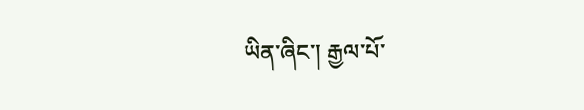ཡིན་ཞིང་། རྒྱལ་པོ་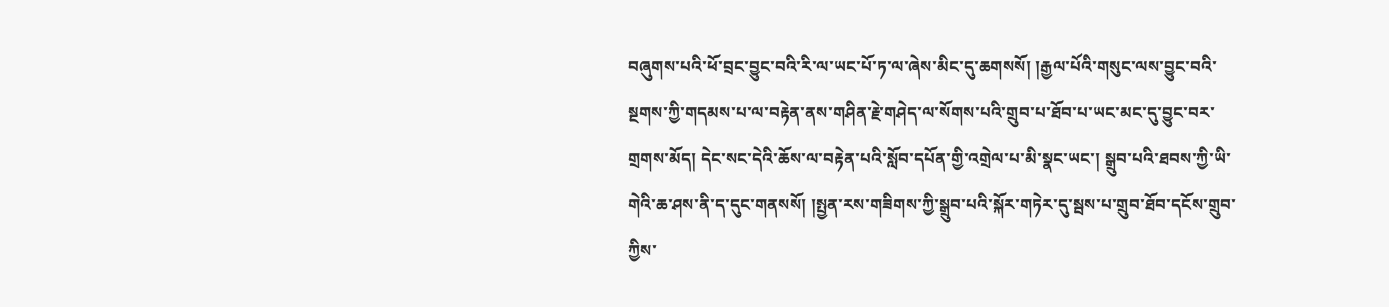བཞུགས་པའི་ཕོ་བྲང་བྱུང་བའི་རི་ལ་ཡང་པོ་ཏ་ལ་ཞེས་མིང་དུ་ཆགསསོ། །རྒྱལ་པོའི་གསུང་ལས་བྱུང་བའི་སྔགས་ཀྱི་གདམས་པ་ལ་བརྟེན་ནས་གཤིན་རྗེ་གཤེད་ལ་སོགས་པའི་གྲུབ་པ་ཐོབ་པ་ཡང་མང་དུ་བྱུང་བར་གྲགས་མོད། དེང་སང་དེའི་ཆོས་ལ་བརྟེན་པའི་སློབ་དཔོན་གྱི་འགྲེལ་པ་མི་སྣང་ཡང་། སྒྲུབ་པའི་ཐབས་ཀྱི་ཡི་གེའི་ཆ་ཤས་ནི་ད་དུང་གནསསོ། །སྤྱན་རས་གཟིགས་ཀྱི་སྒྲུབ་པའི་སྐོར་གཏེར་དུ་སྦས་པ་གྲུབ་ཐོབ་དངོས་གྲུབ་ཀྱིས་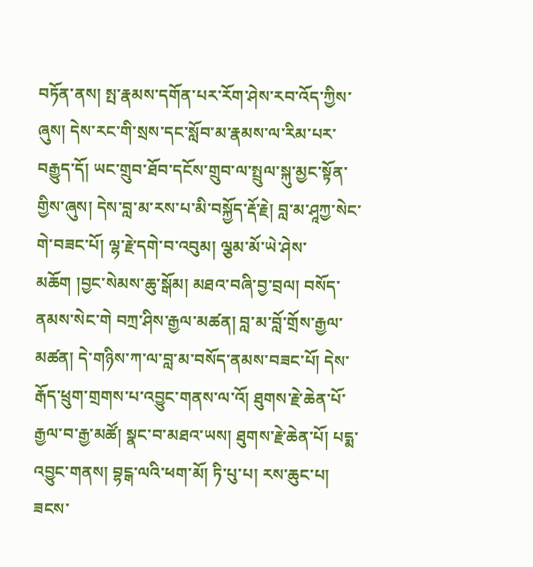བཏོན་ནས། སྤ་རྣམས་དགོན་པར་རོག་ཤེས་རབ་འོད་ཀྱིས་ཞུས། དེས་རང་གི་སྲས་དང་སློབ་མ་རྣམས་ལ་རིམ་པར་བརྒྱུད་དོ། ཡང་གྲུབ་ཐོབ་དངོས་གྲུབ་ལ་སྤྲུལ་སྐུ་མྱང་སྟོན་གྱིས་ཞུས། དེས་བླ་མ་རས་པ་མི་བསྐྱོད་རྡོ་རྗེ། བླ་མ་ཤཱཀྱ་སེང་གེ་བཟང་པོ། ལྷ་རྗེ་དགེ་བ་འབུམ། ལྕམ་མོ་ཡེ་ཤེས་མཆོག །བྱང་སེམས་ཆུ་སྒོམ། མཐའ་བཞི་བྱ་བྲལ། བསོད་ནམས་སེང་གེ བཀྲ་ཤིས་རྒྱལ་མཚན། བླ་མ་བློ་གྲོས་རྒྱལ་མཚན། དེ་གཉིས་ཀ་ལ་བླ་མ་བསོད་ནམས་བཟང་པོ། དེས་རྒོད་ཕྲུག་གྲགས་པ་འབྱུང་གནས་ལ་འོ། ཐུགས་རྗེ་ཆེན་པོ་རྒྱལ་བ་རྒྱ་མཚོ། སྣང་བ་མཐའ་ཡས། ཐུགས་རྗེ་ཆེན་པོ། པདྨ་འབྱུང་གནས། བྷངྒ་ལའི་ཕག་མོ། ཏི་པུ་པ། རས་ཆུང་པ། ཟངས་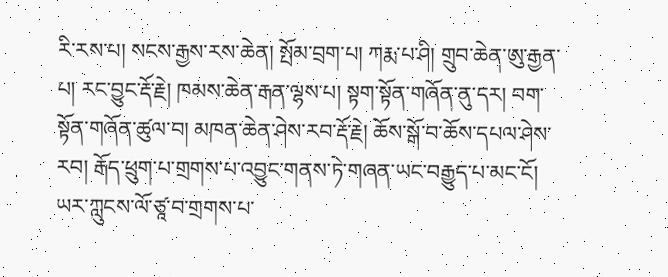རི་རས་པ། སངས་རྒྱས་རས་ཆེན། སྤོམ་བྲག་པ། ཀརྨ་པ་ཤི། གྲུབ་ཆེན་ཨུ་རྒྱན་པ། རང་བྱུང་རྡོ་རྗེ། ཁམས་ཆེན་རྒན་ལྷས་པ། སྟག་སྟོན་གཞོན་ནུ་དར། བག་སྟོན་གཞོན་ཚུལ་བ། མཁན་ཆེན་ཤེས་རབ་རྡོ་རྗེ། ཆོས་སྒོ་བ་ཆོས་དཔལ་ཤེས་རབ། རྒོད་ཕྲུག་པ་གྲགས་པ་འབྱུང་གནས་ཏེ་གཞན་ཡང་བརྒྱུད་པ་མང་ངོ། ཡར་ཀླུངས་ལོ་ཙཱ་བ་གྲགས་པ་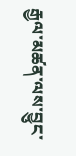རྒྱལ་མཚན་ལས་བྱུང་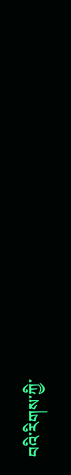བའི་རིགས་ཀྱི་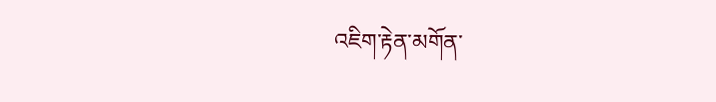འཇིག་རྟེན་མགོན་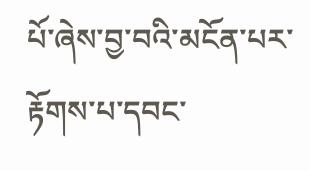པོ་ཞེས་བྱ་བའི་མངོན་པར་རྟོགས་པ་དབང་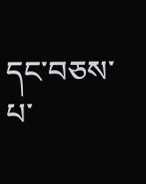དང་བཅས་པ་